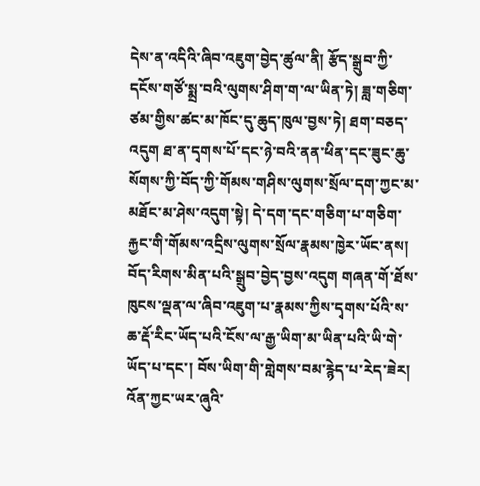དེས་ན་འདིའི་ཞིབ་འཇུག་བྱེད་ཚུལ་ནི། རྩོད་སྒྲུབ་ཀྱི་དངོས་གཙོ་སྨྲ་བའི་ལུགས་ཤིག་ག་ལ་ཡིན་ཏེ། ཟླ་གཅིག་ཙམ་གྱིས་ཚང་མ་ཁོང་དུ་ཆུད་ཁུལ་བྱས་ཏེ། ཐག་བཅད་འདུག ཐ་ན་དྭགས་པོ་དང་ཉེ་བའི་ནན་ཕིན་དང་ཟུང་ཆུ་སོགས་ཀྱི་བོད་ཀྱི་གོམས་གཤིས་ལུགས་སྲོལ་དག་ཀྱང་མ་མཐོང་མ་ཤེས་འདུག་སྟེ། དེ་དག་དང་གཅིག་པ་གཅིག་རྐྱང་གི་གོམས་འདྲིས་ལུགས་སྲོལ་རྣམས་ཁྱེར་ཡོང་ནས། བོད་རིགས་མིན་པའི་སྒྲུབ་བྱེད་བྱས་འདུག གཞན་གོ་ཐོས་ཁུངས་ལྡན་ལ་ཞིབ་འཇུག་པ་རྣམས་ཀྱིས་དྭགས་པོའི་ས་ཆ་རྡོ་རིང་ཡོད་པའི་ངོས་ལ་རྒྱ་ཡིག་མ་ཡིན་པའི་ཡི་གེ་ཡོད་པ་དང་། བོས་ཡིག་གི་གླེགས་བམ་རྙེད་པ་རེད་ཟེར། འོན་ཀྱང་ཡར་ཞུའི་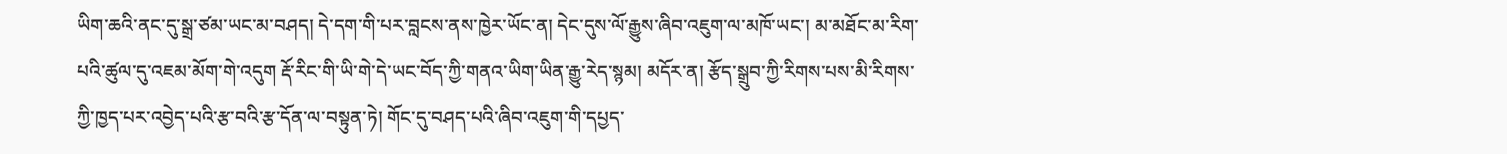ཡིག་ཆའི་ནང་དུ་སྒྲ་ཙམ་ཡང་མ་བཤད། དེ་དག་གི་པར་བླངས་ནས་ཁྱེར་ཡོང་ན། དེང་དུས་ལོ་རྒྱུས་ཞིབ་འཇུག་ལ་མཁོ་ཡང་། མ་མཐོང་མ་རིག་པའི་ཚུལ་དུ་འཇམ་མོག་གེ་འདུག རྡོ་རིང་གི་ཡི་གེ་དེ་ཡང་བོད་ཀྱི་གནའ་ཡིག་ཡིན་རྒྱུ་རེད་སྙམ། མདོར་ན། རྩོད་སྒྲུབ་ཀྱི་རིགས་པས་མི་རིགས་ཀྱི་ཁྱད་པར་འབྱེད་པའི་རྩ་བའི་རྩ་དོན་ལ་བསྟུན་ཏེ། གོང་དུ་བཤད་པའི་ཞིབ་འཇུག་གི་དཔྱད་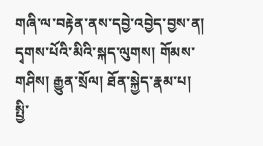གཞི་ལ་བརྟེན་ནས་དབྱེ་འབྱེད་བྱས་ན། དྭགས་པོའི་མིའི་སྐད་ལུགས། གོམས་གཤིས། རྒྱུན་སྲོལ། ཐོན་སྐྱེད་རྣམ་པ། སྤྱི་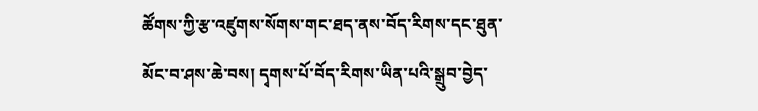ཚོགས་ཀྱི་རྩ་འཛུགས་སོགས་གང་ཐད་ནས་བོད་རིགས་དང་ཐུན་མོང་བ་ཤས་ཆེ་བས། དྭགས་པོ་བོད་རིགས་ཡིན་པའི་སྒྲུབ་བྱེད་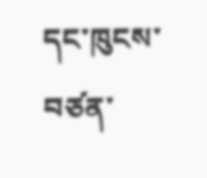དང་ཁུངས་བཙན་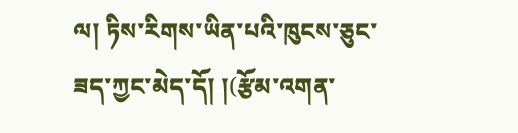ལ། ཏིས་རིགས་ཡིན་པའི་ཁུངས་ཅུང་ཟད་ཀྱང་མེད་དོ། །(རྩོམ་འགན་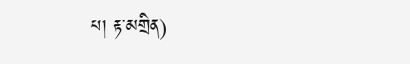པ། རྟ་མགྲིན)